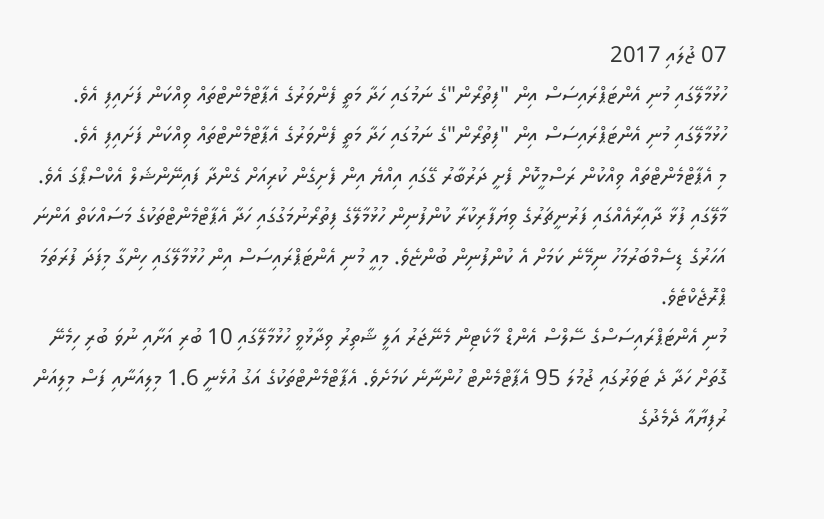07 ޖުލައި 2017
ހުޅުމާލޭގައި މުނި އެންޓަޕްރައިސަސް އިން "ފިތުރޯން"ގެ ނަމުގައި ހަދާ މަތީ ފެންވަރުގެ އެޕާޓްމެންޓްތައް ވިއްކަން ފަށައިފި އެވެ.
ހުޅުމާލޭގައި މުނި އެންޓަޕްރައިސަސް އިން "ފިތުރޯން"ގެ ނަމުގައި ހަދާ މަތީ ފެންވަރުގެ އެޕާޓްމެންޓްތައް ވިއްކަން ފަށައިފި އެވެ.
މި އެޕާޓްމެންޓްތައް ވިއްކުން ރަސްމީކޮށް ފެށީ ދަރުބާރު ގޭގައި އިއްޔެ އިން ފެށިގެން ކުރިއަށް ގެންދާ ފައިނޭންޝަލް އެކްސްޕޯގަ އެވެ.
މާލޭގައި ފުޅާ ދާއިރާއެއްގައި ފަރުނީޗަރުގެ ވިޔަފާރިކުރާ ކުންފުނިން ހުޅުމާލޭގެ ފިތުރޯނުމަގުގައި ހަދާ އެޕާޓްމެންޓްތަކުގެ މަސައްކަތް އަންނަ އަހަރުގެ ޑިސެމްބަރުމަހު ނިމޭނެ ކަމަށް އެ ކުންފުނިން ބުންޏެވެ. މިއީ މުނި އެންޓަޕްރައިސަސް އިން ހުޅުމާލޭގައި ހިންގާ މިފަދަ ފުރަތަމަ ޕްރޮޖެކްޓެވެ.
މުނި އެންޓަޕްރައިސަސްގެ ސޭލްސް އެންޑް މާކެޓިން މެނޭޖަރު އަލީ ޝާތިރު ވިދާޅުވީ ހުޅުމާލޭގައި 10 ބުރި އަށާއި ނުވަ ބުރި ހިމެނޭ ގޮތަށް ހަދާ ދެ ޓަވަރުގައި ޖުމުލަ 95 އެޕާޓްމެންޓް ހުންނާނެ ކަމަށެވެ. އެޕާޓްމެންޓްތަކުގެ އަގު އުޅެނީ 1.6 މިލިއަނާއި ފަސް މިލިއަން ރުފިޔާއާ ދެމެދުގެ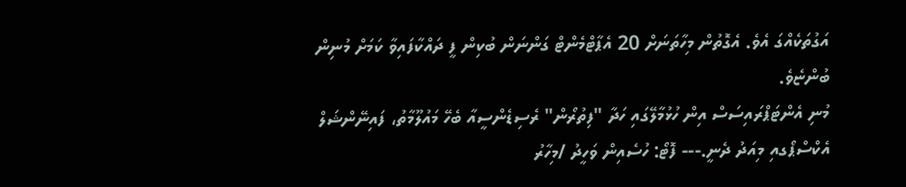އަގުތަކެއްގަ އެވެ. އެގޮތުން މިހާތަނަށް 20 އެޕާޓްމެންޓް ގަންނަން ބުކިން ފީ ދައްކާފައިވާ ކަމަށް މުނިން ބުންޏެވެ.
މުނި އެންޓަޕްރައިސަސް އިން ހުޅުމާލޭގައި ހަދާ "ފިތުރޯން" ރެސިޑެންސީއާ ބެހޭ މައުލޫމާތު، ފައިނޭންޝަލް އެކްސްޕޯގއި މިއަދު ދެނީ.--- ފޮޓޯ: ހުސެއިން ވަހީދު /މިހާރު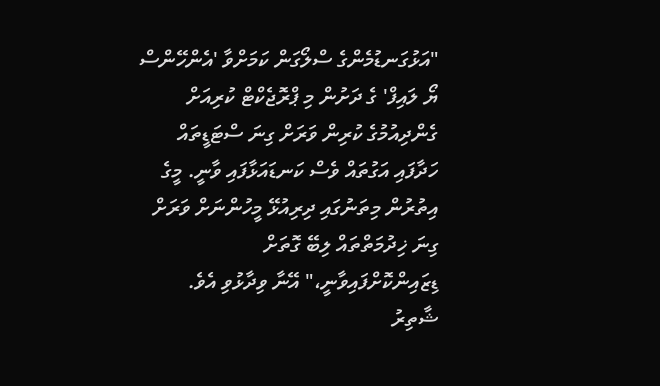"އަޅުގަނޑުމެންގެ ސްލޯގަން ކަމަށްވާ 'އެންހޭންސް ޔޯ ލައިފް' ގެ ދަށުން މި ޕްރޮޖެކްޓް ކުރިއަށް ގެންދިއުމުގެ ކުރިން ވަރަށް ގިނަ ސްޓަޑީތައް ހަދާފައި އަގުތައް ވެސް ކަނޑައަޅާފައި ވާނީ. މީގެ އިތުރުން މިތަނުގައި ދިރިއުޅޭ މީހުންނަށް ވަރަށް ގިނަ ޚިދުމަތްތައް ލިބޭ ގޮތަށް ޑިޒައިންކޮށްފައިވާނީ،" އޭނާ ވިދާޅުވި އެވެ.
ޝާތިރު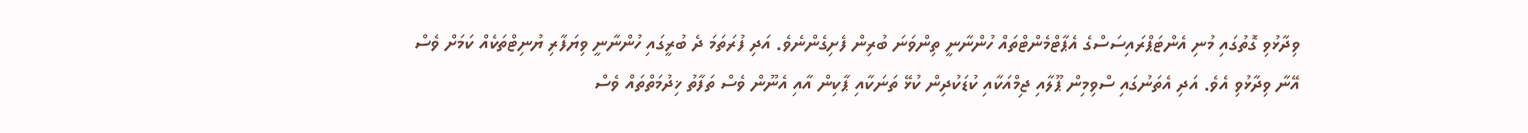ވިދާޅުވި ގޮތުގައި މުނި އެންޓަޕްރައިސަސްގެ އެޕާޓްމެންޓްތައް ހުންނާނީ ތިންވަނަ ބުރިން ފެށިގެންނެވެ. އަދި ފުރަތަމަ ދެ ބުރީގައި ހުންނާނީ ވިޔަފާރި ޔުނިޓްތަކެއް ކަމަށް ވެސް އޭނާ ވިދާޅުވި އެވެ. އަދި އެތަނުގައި ސްވިމިން ޕޫލާއި ޖިމްއަކާއި ކުޑަކުދިން ކުޅޭ ތަނަކާއި ޕާކިން އާއި އެނޫން ވެސް ތަފާތު ޚިދުމަތްތައް ވެސް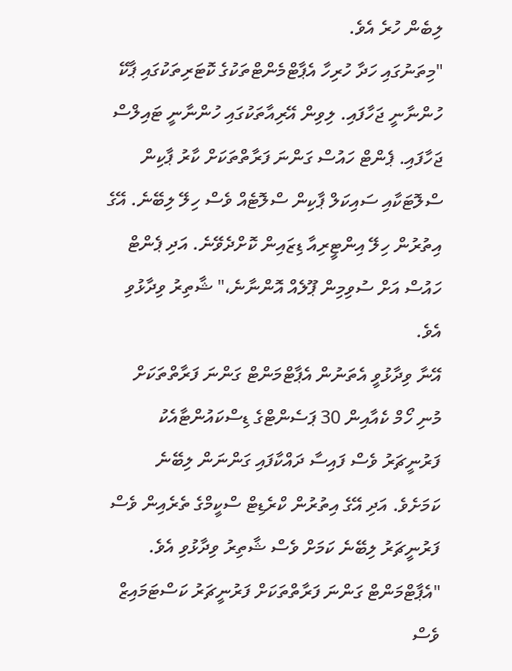ލިބެން ހުރެ އެވެ.
"މިތަނުގައި ހަދާ ހުރިހާ އެޕާޓްމެންޓްތަކުގެ ކޮޓަރިތަކުގައި ޕާކޭ ހުންނާނީ ޖަހާފައި. ލިވިން އޭރިއާތަކުގައި ހުންނާނީ ޓައިލްސް ޖަހާފައި. ޕެންޓް ހައުސް ގަންނަ ފަރާތްތަކަށް ކާރު ޕާކިން ސްލޮޓަކާއި ސައިކަލް ޕާކިން ސްލޮޓެއް ވެސް ހިލޭ ލިބޭނެ. އޭގެ އިތުރުން ހިލޭ އިންޓީރިއާ ޑިޒައިން ކޮށްދެވޭނެ. އަދި ޕެންޓް ހައުސް އަށް ސުވިމިން ޕޫލެއް އޮންނާނެ،" ޝާތިރު ވިދާޅުވި އެވެ.
އޭނާ ވިދާޅުވީ އެތަނުން އެޕާޓްމަންޓް ގަންނަ ފަރާތްތަކަށް މުނި ހޯމް ކެއާއިން 30 ޕަސެންޓްގެ ޑިސްކައުންޓާއެކު ފަރުނީޗަރު ވެސް ފައިސާ ދައްކާފައި ގަންނަން ލިބޭނެ ކަމަށެވެ. އަދި އޭގެ އިތުރުން ކްރެޑިޓް ސްކީމްގެ ތެރެއިން ވެސް ފަރުނީޗަރު ލިބޭނެ ކަމަށް ވެސް ޝާތިރު ވިދާޅުވި އެވެ.
"އެޕާޓްމަންޓް ގަންނަ ފަރާތްތަކަށް ފަރުނީޗަރު ކަސްޓަމައިޒް ވެސް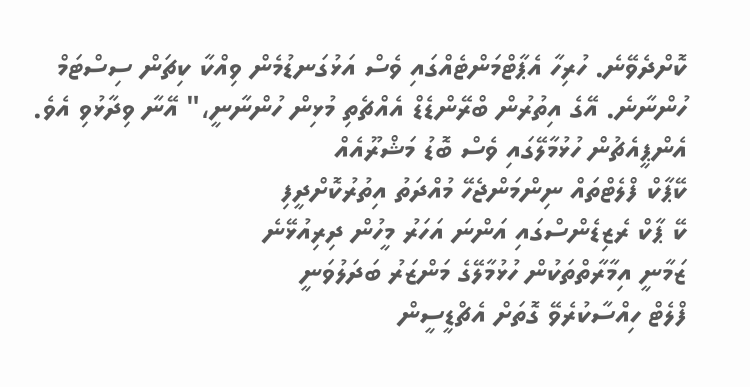ކޮށްދެވޭނެ. ހުރިހާ އެޕާޓްމަންޓެއްގައި ވެސް އަޅުގަނޑުމެން ވިއްކާ ކިޗަން ސިސްޓަމް ހުންނާނެ. އޭގެ އިތުރުން ބްރޭންޑެޑް އެއްޗެތި މުޅިން ހުންނާނީ،" އޭނާ ވިދާޅުވި އެވެ.
އެންޕީއެޗުން ހުޅުމާލޭގައި ވެސް ބޮޑު މަޝްރޫއެއް
ކޭޕާކް ފްލެޓްތައް ނިންމަންޖެހޭ މުއްދަތު އިތުރުކޮށްދީފި
ކޭ ޕާކް ރެޒިޑެންސްގައި އަންނަ އަހަރު މީހުން ދިރިއުޅޭނެ
ޒަމާނީ އިމާރާތްތަކުން ހުޅުމާލޭގެ މަންޒަރު ބަދަލުވަނީ
ފްލެޓް ހިއްސާކުރެވޭ ގޮތަށް އެޗްޑީސީން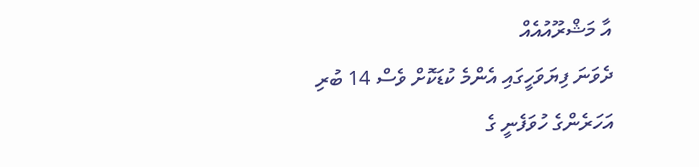އާ މަޝްރޫއުއެއް
ދެވަނަ ފިޔަވަހީގައި އެންމެ ކުޑަކޮށް ވެސް 14 ބުރި
އަހަރެންގެ ހުވަފެނީ ގެ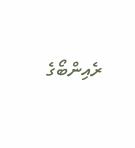ރެއިންބޯގެ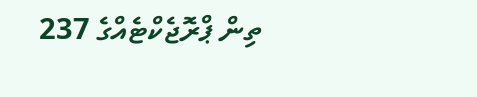ތިން ޕްރޮޖެކްޓެއްގެ 237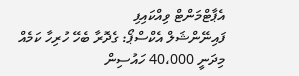އެޕާޓްމަންޓް ވިއްކައިފި
ފައިނޭންޝަލް އެކްސްޕޯ: ގެދޮރާ ބެހޭ ހުރިހާ ކަމެއް
މިދަނީ 40،000 ހައުސިން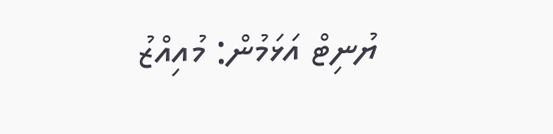ޔުނިޓް އަޅަމުން: މުއިއްޒު